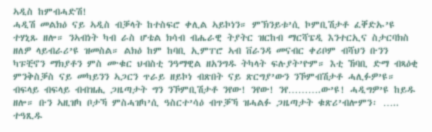ኣዲስ ከምብሓድሽ!
ሓዲሽ መልክዕ ናይ ኣዲስ ብቓላት ከተስፍሮ ቀሊል ኣይኮነን። ምኽንይቱ’ሲ ኮምቢሽታቶ ፈቐድኡ’ዩ ተሃኒጹ ዘሎ። ንኣብነት ካብ ራስ ሆቴል ክሳብ ብሔራዊ ትያትር ዝርከብ ማርሻፔዲ እንተርኢና ስታርባክስ ዘለዎ ላይብራሪ’ዩ ዝመስል። ልክዕ ከም ከባቢ ኢምፐሮ ኣብ ቨራንዳ መናብር ቀሪቦም ብሻህን ቡንን ካፑቺኖን ማክያቶን ምስ ሙቁር ህብስቲ ንዓማዊል ዘአንግዱ ትካላት ፍሉያት’ዮም። እቲ ኸባቢ ድማ ብጻዕቂ ምንቅስቓስ ናይ መካይንን ኣጋርን ጥራይ ዘይኮነ ብጽበት ናይ ጽርግያ’ውን ንኾምብሽታቶ ሓሊፉዎ’ዩ። ብፍላይ ብፍላይ ብብዝሒ ጋዜጣታት ግን ንኾምቢሽታቶ ንየው! ንየው! ንየ……….ው’ዩ! ሓዲግዎ’ዩ ከይዱ ዘሎ። ቡን ኣዚዝካ ቦታኻ ምስሓዝካ’ሲ ዓስርተ’ሳዕ ብጥቓኻ ዝሓልፉ ጋዜጣታት ቁጽሪ’ብሎምን፡ ….. ተዓጺዱ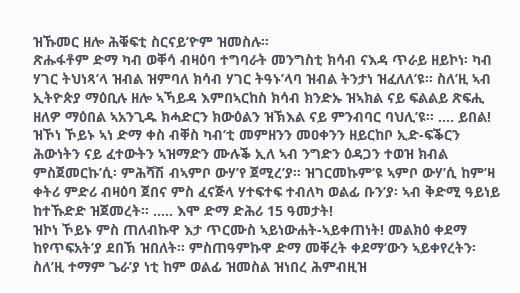ዝኹመር ዘሎ ሕቑፍቲ ስርናይ’ዮም ዝመስሉ።
ጽሑፋቶም ድማ ካብ ወቐሳ ብዛዕባ ተግባራት መንግስቲ ክሳብ ናእዳ ጥራይ ዘይኮነ፡ ካብ ሃገር ትህነጻ’ላ ዝብል ዝምባለ ክሳብ ሃገር ትዓኑ’ላባ ዝብል ትንታነ ዝፈለለ’ዩ። ስለ’ዚ ኣብ ኢትዮጵያ ማዕቢሉ ዘሎ ኣኻይዳ እምበኣርከስ ክሳብ ክንድኡ ዝኣክል ናይ ፍልልይ ጽፍሒ ዘለዎ ማዕበል ኣአንጊዱ ክሓድርን ክውዕልን ዝኽእል ናይ ምንብባር ባህሊ’ዩ። …. ይበል!
ዝኾነ ኾይኑ ኣነ ድማ ቀስ ብቐስ ካብ’ቲ መምዘንን መዐቀንን ዘይርከቦ ኢድ-ፍቕርን ሕውነትን ናይ ፈተውትን ኣዝማድን ሙሉቕ ኢለ ኣብ ንግድን ዕዳጋን ተወዝ ክብል ምስጀመርኩ’ሲ፡ ምሕሻሽ ብኣምቦ ውሃ’የ ጀሚረ’ያ። ዝገርመኩም’ዩ ኣምቦ ውሃ’ሲ ከም’ዛ ቀትሪ ምድሪ ብዛዕባ ጀበና ምስ ፈናጅላ ሃተፍተፍ ተብለካ ወልፊ ቡን’ያ፡ ኣብ ቅድሚ ዓይነይ ከተኹድድ ዝጀመረት። ….. እሞ ድማ ድሕሪ 15 ዓመታት!
ዝኮነ ኾይኑ ምስ ጠለብኩዋ እታ ጥርሙስ ኣይነውሐት-ኣይቀጠነት! መልክዕ ቀደማ ከየጥፍአት’ያ ደበኽ ዝበለት። ምስጠዓምኩዋ ድማ መቐረት ቀደማ’ውን ኣይቀየረትን፡ ስለ’ዚ ተማም ጌራ’ያ ነቲ ከም ወልፊ ዝመስል ዝነበረ ሕምብዚዝ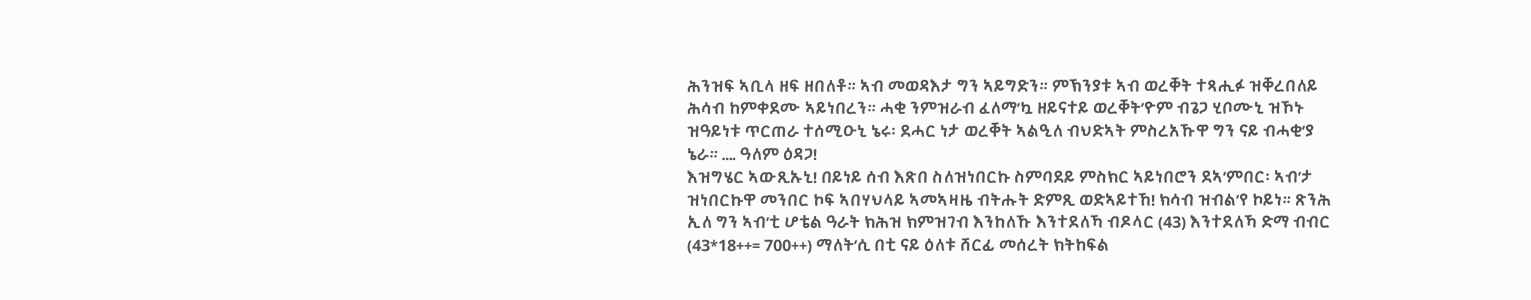ሕንዝፍ ኣቢላ ዘፍ ዘበለቶ። ኣብ መወዳእታ ግን ኣይግድን። ምኽንያቱ ኣብ ወረቐት ተጻሒፉ ዝቐረበለይ ሕሳብ ከምቀደሙ ኣይነበረን። ሓቂ ንምዝራብ ፈለማ’ኳ ዘይናተይ ወረቐት’ዮም ብጌጋ ሂቦሙኒ ዝኾኑ ዝዓይነቱ ጥርጠራ ተሰሚዑኒ ኔሩ፡ ደሓር ነታ ወረቐት ኣልዒለ ብህድኣት ምስረአኹዋ ግን ናይ ብሓቂ’ያ ኔራ። …. ዓለም ዕዳጋ!
እዝግሄር ኣውጺኡኒ! በይነይ ሰብ እጽበ ስለዝነበርኩ ስምባደይ ምስክር ኣይነበሮን ደኣ’ምበር፡ ኣብ’ታ ዝነበርኩዋ መንበር ኮፍ ኣበሃህላይ ኣመኣዛዜ ብትሑት ድምጺ ወድኣይተኸ! ክሳብ ዝብል’የ ኮይነ። ጽንሕ ኢለ ግን ኣብ’ቲ ሆቴል ዓራት ክሕዝ ክምዝገብ እንከለኹ እንተደለኻ ብዶላር (43) እንተደለኻ ድማ ብብር (43*18++= 700++) ማለት’ሲ በቲ ናይ ዕለቱ ሸርፊ መሰረት ክትከፍል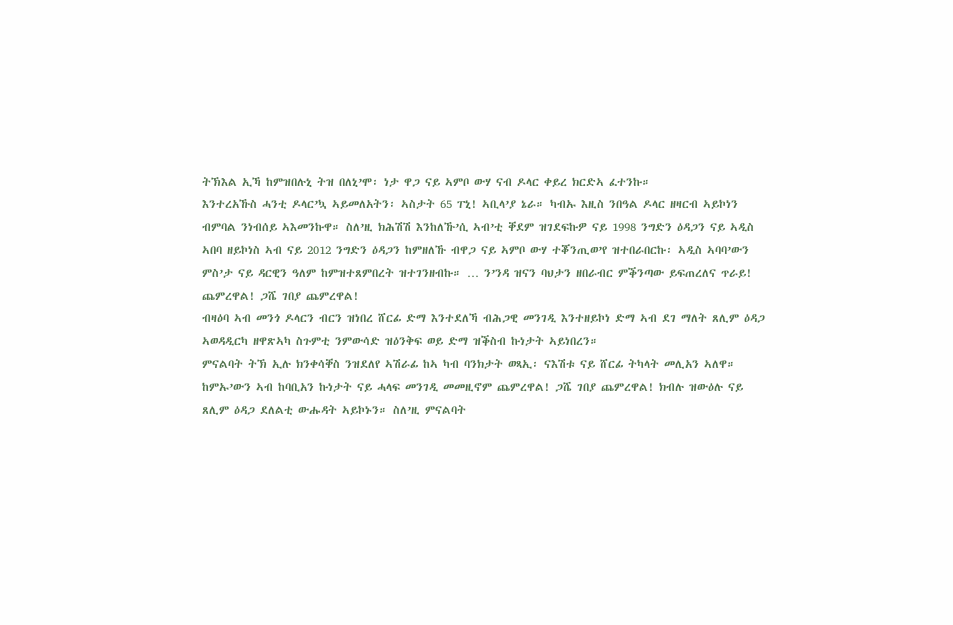ትኽእል ኢኻ ከምዝበሉኒ ትዝ በለኒ’ሞ፡ ነታ ዋጋ ናይ ኣምቦ ውሃ ናብ ዶላር ቀይረ ክርድኣ ፈተንኩ።
እንተረአኹስ ሓንቲ ዶላር’ኳ ኣይመለአትን፡ ኣስታት 65 ፐኒ! ኣቢላ’ያ ኔራ። ካብኡ እዚስ ንበዓል ዶላር ዘዛርብ ኣይኮነን ብምባል ንነብሰይ ኣእመንኩዋ። ስለ’ዚ ክሕሽሽ እንከለኹ’ሲ ኣብ’ቲ ቐደም ዝገደፍኩዎ ናይ 1998 ንግድን ዕዳጋን ናይ ኣዲስ ኣበባ ዘይኮነስ ኣብ ናይ 2012 ንግድን ዕዳጋን ከምዘለኹ ብዋጋ ናይ ኣምቦ ውሃ ተቖንጢወ’የ ዝተበራበርኩ፡ ኣዲስ ኣባባ’ውን ምስ’ታ ናይ ዳርዊን ዓለም ከምዝተጸምበረት ዝተገንዘብኩ። … ን’ንዳ ዝናን ባህታን ዘበራብር ምቕንጣው ይፍጠረለና ጥራይ!
ጨምረዋል! ጋሼ ገበያ ጨምረዋል!
ብዛዕባ ኣብ መንጎ ዶላርን ብርን ዝነበረ ሸርፊ ድማ እንተደለኻ ብሕጋዊ መንገዲ እንተዘይኮነ ድማ ኣብ ደገ ማለት ጸሊም ዕዳጋ ኣወዳዲርካ ዘዋጽኣካ ስጉምቲ ንምውሳድ ዝዕንቅፍ ወይ ድማ ዝቕስብ ኩነታት ኣይነበረን።
ምናልባት ትኽ ኢሉ ክንቀሳቐስ ንዝደለየ ኣሽራፊ ከኣ ካብ ባንክታት ወጻኢ፡ ናእሽቱ ናይ ሸርፊ ትካላት መሊአን ኣለዋ። ከምኡ’ውን ኣብ ከባቢአን ኩነታት ናይ ሓላፍ መንገዲ መመዚኖም ጨምረዋል! ጋሼ ገበያ ጨምረዋል! ክብሉ ዝውዕሉ ናይ ጸሊም ዕዳጋ ደለልቲ ውሑዳት ኣይኮኑን። ስለ’ዚ ምናልባት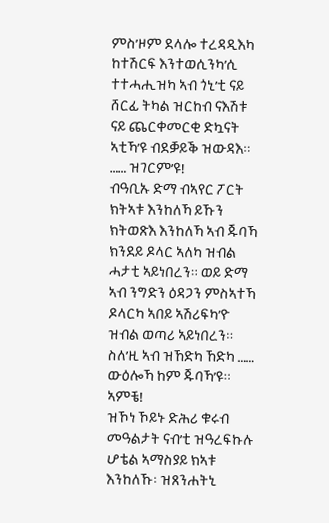ምስ’ዞም ደላሎ ተረዳዲእካ ከተሽርፍ እንተወሲንካ’ሲ ተተሓሒዝካ ኣብ ጎኒ’ቲ ናይ ሸርፊ ትካል ዝርከብ ናእሽቱ ናይ ጨርቀመርቂ ድኳናት ኣቲኻ’ዩ ብደቓይቕ ዝውዳእ። …… ዝገርም’ዩ!
ብዓቢኡ ድማ ብኣየር ፖርት ክትኣቱ እንከለኻ ይኹን ክትወጽእ እንከለኻ ኣብ ጁባኻ ክንደይ ዶላር ኣለካ ዝብል ሓታቲ ኣይነበረን። ወይ ድማ ኣብ ንግድን ዕዳጋን ምስኣተኻ ዶላርካ ኣበይ ኣሽሪፍካ’ዮ ዝብል ወጣሪ ኣይነበረን። ስለ’ዚ ኣብ ዝኸድካ ኸድካ …… ውዕሎኻ ከም ጁባኻ’ዩ።
ኣምቼ!
ዝኾነ ኾይኑ ድሕሪ ቁሩብ መዓልታት ናብ’ቲ ዝዓረፍኩሉ ሆቴል ኣማስያይ ክኣቱ እንከለኹ፡ ዝጸንሐትኒ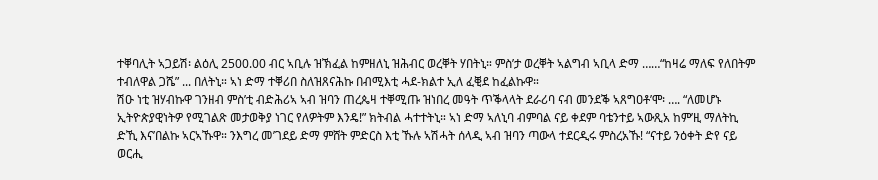ተቐባሊት ኣጋይሽ፡ ልዕሊ 2500.00 ብር ኣቢሉ ዝኽፈል ከምዘለኒ ዝሕብር ወረቐት ሃበትኒ። ምስ’ታ ወረቐት ኣልግብ ኣቢላ ድማ ……“ከዛሬ ማለፍ የለበትም ተብለዋል ጋሼ” ... በለትኒ። ኣነ ድማ ተቐሪበ ስለዝጸናሕኩ በብሚእቲ ሓደ-ክልተ ኢለ ፈቒደ ከፈልኩዋ።
ሽዑ ነቲ ዝሃብኩዋ ገንዘብ ምስ’ቲ ብድሕሪኣ ኣብ ዝባን ጠረጴዛ ተቐሚጡ ዝነበረ መዓት ጥቕላላት ደራሪባ ናብ መንደቕ ኣጸግዐቶ’ሞ፡ …. “ለመሆኑ ኢትዮጵያዊነትዎ የሚገልጽ መታወቅያ ነገር የለዎትም እንዴ!” ክትብል ሓተተትኒ። ኣነ ድማ ኣለኒባ ብምባል ናይ ቀደም ባቴንተይ ኣውጺአ ከም’ዚ ማለትኪ ድኺ እና’በልኩ ኣርኣኹዋ። ንእግረ መ’ገደይ ድማ ምሸት ምድርስ እቲ ኹሉ ኣሽሓት ሰላዲ ኣብ ዝባን ጣውላ ተደርዲሩ ምስረአኹ! “ናተይ ንዕቀት ድየ ናይ ወርሒ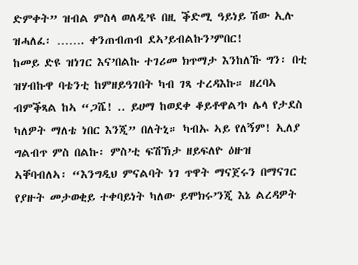ድምቀት” ዝብል ምስላ ወለዲ’ዩ በዚ ቕድሚ ዓይነይ ሽው ኢሉ ዝሓለፈ፡ ……. ቀንጠብጠብ ደኣ’ይብልኩን’ምበር!
ከመይ ድዩ ዝነገር እና’በልኩ ተገሪመ ክጥማታ እንከለኹ ግን፡ በቲ ዝሃብኩዋ ባቴንቲ ከምዘይዓገበት ካብ ገጻ ተረዳእኩ። ዘረባኣ ብምቕጻል ከኣ “ጋሼ! .. ይሀማ ከወደቀ ቆይቶዋል’ኮ ሌላ የታደስ ካለዎት ማለቴ ነበር እንጂ” በለትኒ። ካብኡ ኣይ የለኝም! ኢለያ ግልብጥ ምስ በልኩ፡ ምስ’ቲ ፍሽኽታ ዘይፍለዮ ዕዙዝ ኣቐባብለኣ፡ “እንግዲህ ምናልባት ነገ ጥዋት ማናጀሩን በማናገር የያዙት መታወቂይ ተቀባይነት ካለው ይሞክሩ’ንጂ እኔ ልረዳዎት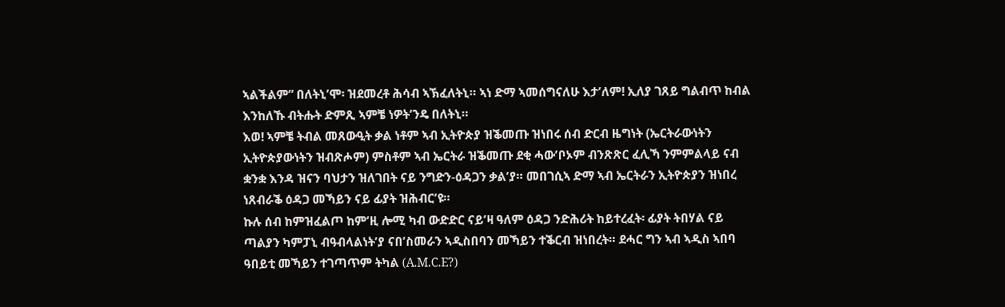ኣልችልም” በለትኒ’ሞ፡ ዝደመረቶ ሕሳብ ኣኽፈለትኒ። ኣነ ድማ ኣመሰግናለሁ እታ’ለም! ኢለያ ገጸይ ግልብጥ ከብል እንከለኹ ብትሑት ድምጺ ኣምቼ ነዎት’ንዴ በለትኒ።
እወ! ኣምቼ ትብል መጸውዒት ቃል ነቶም ኣብ ኢትዮጵያ ዝቕመጡ ዝነበሩ ሰብ ድርብ ዜግነት (ኤርትራውነትን ኢትዮጵያውነትን ዝብጽሖም) ምስቶም ኣብ ኤርትራ ዝቕመጡ ደቂ ሓው’ቦኦም ብንጽጽር ፈሊኻ ንምምልላይ ናብ ቋንቋ እንዳ ዝናን ባህታን ዝለገበት ናይ ንግድን-ዕዳጋን ቃል’ያ። መበገሲኣ ድማ ኣብ ኤርትራን ኢትዮጵያን ዝነበረ ነጸብራቕ ዕዳጋ መኻይን ናይ ፊያት ዝሕብር’ዩ።
ኩሉ ሰብ ከምዝፈልጦ ከም’ዚ ሎሚ ካብ ውድድር ናይ’ዛ ዓለም ዕዳጋ ንድሕሪት ከይተረፈት፡ ፊያት ትበሃል ናይ ጣልያን ካምፓኒ ብዓብላልነት’ያ ናበ’ስመራን ኣዲስበባን መኻይን ተቕርብ ዝነበረት። ደሓር ግን ኣብ ኣዲስ ኣበባ ዓበይቲ መኻይን ተገጣጥም ትካል (A.M.C.E?)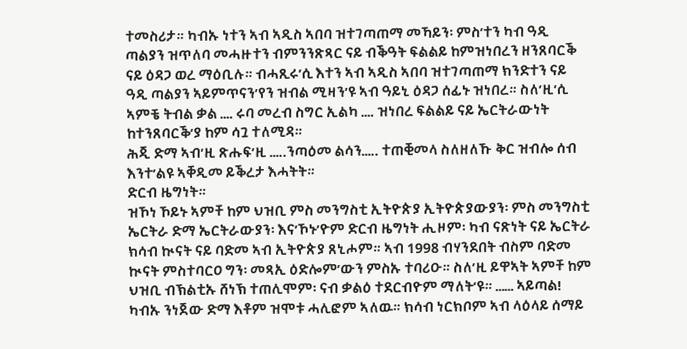ተመስሪታ። ካብኡ ነተን ኣብ ኣዲስ ኣበባ ዝተገጣጠማ መኻይን፡ ምስ’ተን ካብ ዓዲ ጣልያን ዝጥለባ መሓዙተን ብምንንጽጻር ናይ ብቕዓት ፍልልይ ከምዝነበረን ዘንጸባርቕ ናይ ዕዳጋ ወረ ማዕቢሉ። ብሓጺሩ’ሲ እተን ኣብ ኣዲስ ኣበባ ዝተገጣጠማ ክንድተን ናይ ዓዲ ጣልያን ኣይምጥናን’የን ዝብል ሚዛን’ዩ ኣብ ዓይኒ ዕዳጋ ሰፊኑ ዝነበረ። ስለ’ዚ’ሲ ኣምቼ ትብል ቃል …. ሩባ መረብ ስግር ኢልካ …. ዝነበረ ፍልልይ ናይ ኤርትራውነት ከተንጸባርቕ’ያ ከም ሳጓ ተለሚዳ።
ሕጂ ድማ ኣብ’ዚ ጽሑፍ’ዚ …..ንጣዕመ ልሳን….. ተጠቒመላ ስለዘለኹ ቅር ዝብሎ ሰብ እንተ’ልዩ ኣቐዲመ ይቕረታ እሓትት።
ድርብ ዜግነት።
ዝኾነ ኾይኑ ኣምቸ ከም ህዝቢ ምስ መንግስቲ ኢትዮጵያ ኢትዮጵያውያን፡ ምስ መንግስቲ ኤርትራ ድማ ኤርትራውያን፡ እና’ኾኑ’ዮም ድርብ ዜግነት ሒዞም፡ ካብ ናጽነት ናይ ኤርትራ ክሳብ ኲናት ናይ ባድመ ኣብ ኢትዮጵያ ጸኒሖም። ኣብ 1998 ብሃንደበት ብስም ባድመ ኲናት ምስተባርዐ ግን፡ መጻኢ ዕድሎም’ውን ምስኡ ተባሪዑ። ስለ’ዚ ይዋኣት ኣምቸ ከም ህዝቢ ብኽልቲኡ ሸነኽ ተጠሊሞም፡ ናብ ቃልዕ ተደርብዮም ማለት’ዩ። …… ኣይጣል!
ካብኡ ንነጀው ድማ እቶም ዝሞቱ ሓሊፎም ኣለዉ። ክሳብ ነርክቦም ኣብ ላዕላይ ሰማይ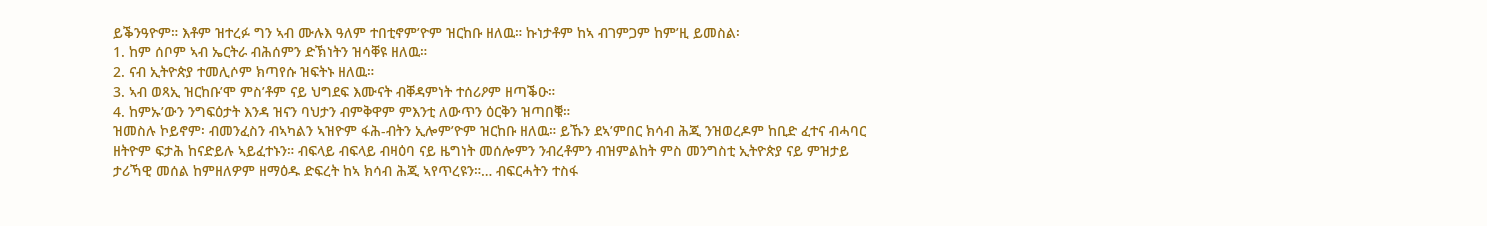ይቕንዓዮም። እቶም ዝተረፉ ግን ኣብ ሙሉእ ዓለም ተበቲኖም’ዮም ዝርከቡ ዘለዉ። ኩነታቶም ከኣ ብገምጋም ከም’ዚ ይመስል፡
1. ከም ሰቦም ኣብ ኤርትራ ብሕሰምን ድኽነትን ዝሳቐዩ ዘለዉ።
2. ናብ ኢትዮጵያ ተመሊሶም ክጣየሱ ዝፍትኑ ዘለዉ።
3. ኣብ ወጻኢ ዝርከቡ’ሞ ምስ’ቶም ናይ ህግደፍ እሙናት ብቐዳምነት ተሰሪዖም ዘጣቕዑ።
4. ከምኡ’ውን ንግፍዕታት እንዳ ዝናን ባህታን ብምቅዋም ምእንቲ ለውጥን ዕርቅን ዝጣበቑ።
ዝመስሉ ኮይኖም፡ ብመንፈስን ብኣካልን ኣዝዮም ፋሕ-ብትን ኢሎም’ዮም ዝርከቡ ዘለዉ። ይኹን ደኣ’ምበር ክሳብ ሕጂ ንዝወረዶም ከቢድ ፈተና ብሓባር ዘትዮም ፍታሕ ከናድይሉ ኣይፈተኑን። ብፍላይ ብፍላይ ብዛዕባ ናይ ዜግነት መሰሎምን ንብረቶምን ብዝምልከት ምስ መንግስቲ ኢትዮጵያ ናይ ምዝታይ ታሪኻዊ መሰል ከምዘለዎም ዘማዕዱ ድፍረት ከኣ ክሳብ ሕጂ ኣየጥረዩን።… ብፍርሓትን ተስፋ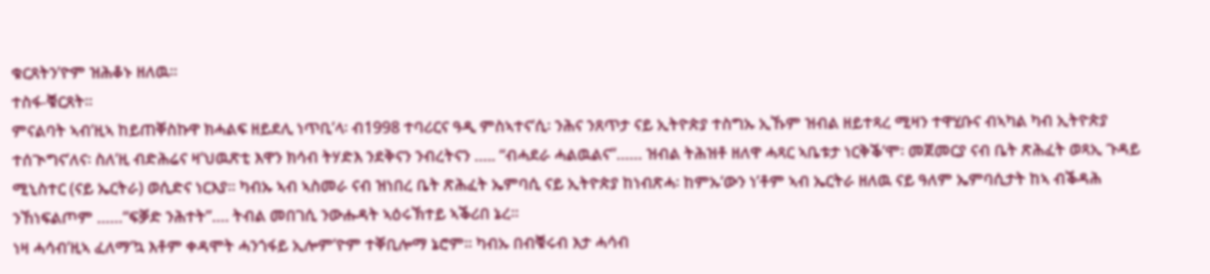ቁርጸትን’ዮም ዝሕቆኑ ዘለዉ።
ተስፋ-ቑርጸት።
ምናልባት ኣብ’ዚኣ ከይጠቐስኩዋ ክሓልፍ ዘይደሊ ነጥቢ’ላ፡ ብ1998 ተባሪርና ዓዲ ምስኣተና’ሲ፡ ንሕና ንጸጥታ ናይ ኢትዮጵያ ተስግኡ ኢኹም ዝብል ዘይተጻረ ሚዛን ተዋሂቡና ብኣካል ካብ ኢትዮጵያ ተሰጒግና’ለና፡ ስለ’ዚ ብድሕሬና ዛ’ህዉጽቲ እዋን ክሳብ ትሃድእ ንደቅናን ንብረትናን ….. “ብሓደራ ሓልዉልና”…… ዝብል ትሕዝቶ ዘለዋ ሓጻር ኣቤቱታ ነርቅቕ’ሞ፡ መጀመርያ ናብ ቤት ጽሕፈት ወጻኢ ጉዳይ ሚኒስተር (ናይ ኤርትራ) ወሲድና ነርእያ። ካብኡ ኣብ ኣስመራ ናብ ዝነበረ ቤት ጽሕፈት ኤምባሲ ናይ ኢትዮጵያ ከነብጽሓ፡ ከምኡ’ውን ነ’ቶም ኣብ ኤርትራ ዘለዉ ናይ ዓለም ኤምባሲታት ከኣ ብቕዳሕ ንኸነፍልጦም ……“ፍቓድ ንሕተት”…. ትብል መበገሲ ንውሑዳት ኣዕሩኽተይ ኣቕሪበ ኔረ።
ነዛ ሓሳብ’ዚኣ ፈለማ’ኳ እቶም ቀዳሞት ሓንጎፋይ ኢሎም’ዮም ተቐቢሎማ ኔሮም። ካብኡ በብቑሩብ እታ ሓሳብ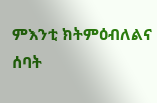ምእንቲ ክትምዕብለልና ሰባት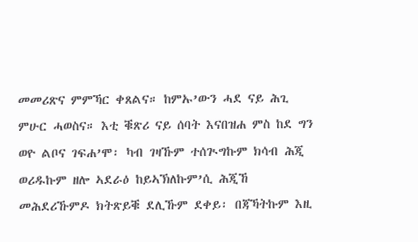መመሪጽና ምምኻር ቀጸልና። ከምኡ’ውን ሓደ ናይ ሕጊ ምሁር ሓወስና። እቲ ቑጽሪ ናይ ሰባት እናበዝሐ ምስ ከደ ግን ወዮ ልቦና ገፍሐ’ሞ፡ ካብ ገዛኹም ተሰጒግኩም ክሳብ ሕጂ ወሪዱኩም ዘሎ ኣደራዕ ከይኣኽለኩም’ሲ ሕጂኸ መሕደሪኹምዶ ክትጽይቑ ደሊኹም ደቀይ፡ በጃኻትኩም እዚ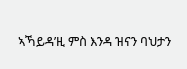ኣኻይዳ’ዚ ምስ እንዳ ዝናን ባህታን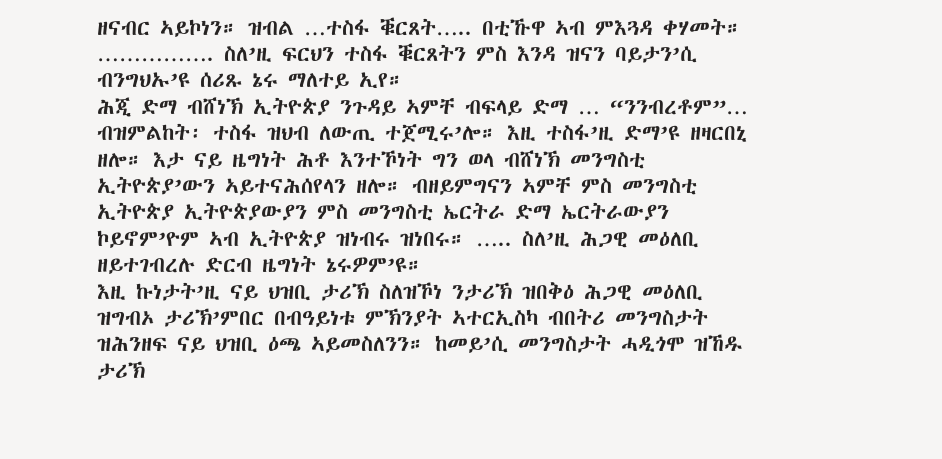ዘናብር ኣይኮነን። ዝብል …ተስፋ ቑርጸት….. በቲኹዋ ኣብ ምእጓዳ ቀሃመት። ……………. ስለ’ዚ ፍርህን ተስፋ ቑርጸትን ምስ እንዳ ዝናን ባይታን’ሲ ብንግህኡ’ዩ ሰሪጹ ኔሩ ማለተይ ኢየ።
ሕጂ ድማ ብሸነኽ ኢትዮጵያ ንጉዳይ ኣምቸ ብፍላይ ድማ … “ንንብረቶም”… ብዝምልከት፡ ተስፋ ዝህብ ለውጢ ተጀሚሩ’ሎ። እዚ ተስፋ’ዚ ድማ’ዩ ዘዛርበኒ ዘሎ። እታ ናይ ዜግነት ሕቶ እንተኾነት ግን ወላ ብሸነኽ መንግስቲ ኢትዮጵያ’ውን ኣይተናሕሰየላን ዘሎ። ብዘይምግናን ኣምቸ ምስ መንግስቲ ኢትዮጵያ ኢትዮጵያውያን ምስ መንግስቲ ኤርትራ ድማ ኤርትራውያን ኮይኖም’ዮም ኣብ ኢትዮጵያ ዝነብሩ ዝነበሩ። ….. ስለ’ዚ ሕጋዊ መዕለቢ ዘይተገብረሉ ድርብ ዜግነት ኔሩዎም’ዩ።
እዚ ኩነታት’ዚ ናይ ህዝቢ ታሪኽ ስለዝኾነ ንታሪኽ ዝበቅዕ ሕጋዊ መዕለቢ ዝግብኦ ታሪኽ’ምበር በብዓይነቱ ምኽንያት ኣተርኢስካ ብበትሪ መንግስታት ዝሕንዘፍ ናይ ህዝቢ ዕጫ ኣይመስለንን። ከመይ’ሲ መንግስታት ሓዲጎሞ ዝኸዱ ታሪኽ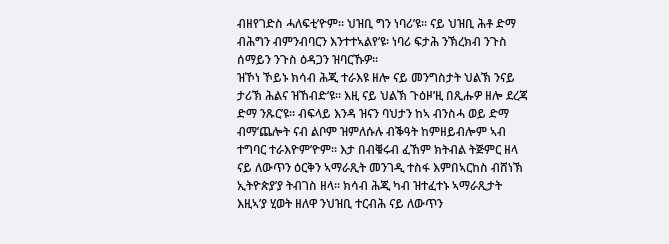ብዘየገድስ ሓለፍቲ’ዮም። ህዝቢ ግን ነባሪ’ዩ። ናይ ህዝቢ ሕቶ ድማ ብሕግን ብምንብባርን እንተተኣልየ’ዩ፡ ነባሪ ፍታሕ ንኽረክብ ንጉስ ሰማይን ንጉስ ዕዳጋን ዝባርኹዎ።
ዝኾነ ኾይኑ ክሳብ ሕጂ ተራእዩ ዘሎ ናይ መንግስታት ህልኽ ንናይ ታሪኽ ሕልና ዝኸብድ’ዩ። እዚ ናይ ህልኽ ጉዕዞ’ዚ በጺሑዎ ዘሎ ደረጃ ድማ ንጹር’ዩ። ብፍላይ እንዳ ዝናን ባህታን ከኣ ብንስሓ ወይ ድማ ብማ’ጨሎት ናብ ልቦም ዝምለሱሉ ብቕዓት ከምዘይብሎም ኣብ ተግባር ተራእዮም’ዮም። እታ በብቑሩብ ፈኸም ክትብል ትጅምር ዘላ ናይ ለውጥን ዕርቅን ኣማራጺት መንገዲ ተስፋ እምበኣርከስ ብሸነኽ ኢትዮጵያ’ያ ትብገስ ዘላ። ክሳብ ሕጂ ካብ ዝተፈተኑ ኣማራጺታት እዚኣ’ያ ሂወት ዘለዋ ንህዝቢ ተርብሕ ናይ ለውጥን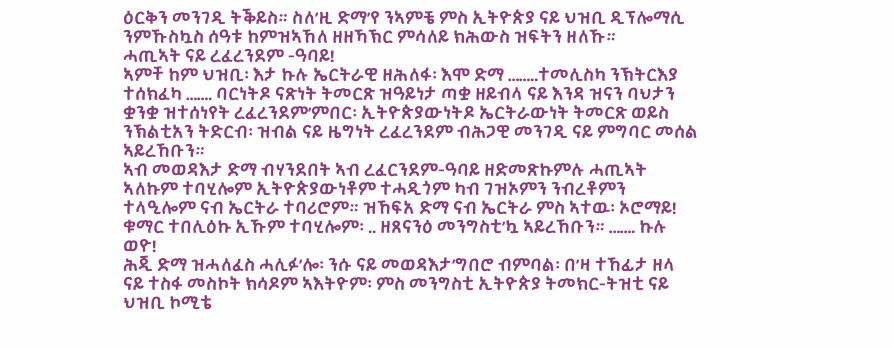ዕርቅን መንገዲ ትቕይስ። ስለ’ዚ ድማ’የ ንኣምቼ ምስ ኢትዮጵያ ናይ ህዝቢ ዲፕሎማሲ ንምኹስኳስ ሰዓቱ ከምዝኣኸለ ዘዘኻኽር ምሳለይ ክሕውስ ዝፍትን ዘለኹ።
ሓጢኣት ናይ ረፈረንደም -ዓባይ!
ኣምቸ ከም ህዝቢ፡ እታ ኩሉ ኤርትራዊ ዘሕለፋ፡ እሞ ድማ ……..ተመሊስካ ንኽትርእያ ተሰክፈካ ……. ባርነትዶ ናጽነት ትመርጽ ዝዓይነታ ጣቋ ዘይብላ ናይ እንዳ ዝናን ባህታን ቋንቋ ዝተሰነየት ረፈረንደም’ምበር፡ ኢትዮጵያውነትዶ ኤርትራውነት ትመርጽ ወይስ ንኽልቲአን ትድርብ፡ ዝብል ናይ ዜግነት ረፈረንደም ብሕጋዊ መንገዲ ናይ ምግባር መሰል ኣይረኸቡን።
ኣብ መወዳእታ ድማ ብሃንደበት ኣብ ረፈርንደም-ዓባይ ዘድመጽኩምሉ ሓጢኣት ኣለኩም ተባሂሎም ኢትዮጵያውነቶም ተሓዲጎም ካብ ገዝኦምን ንብረቶምን ተላዒሎም ናብ ኤርትራ ተባሪሮም። ዝኸፍአ ድማ ናብ ኤርትራ ምስ ኣተዉ፡ ኦሮማይ! ቁማር ተበሊዕኩ ኢኹም ተባሂሎም፡ .. ዘጸናንዕ መንግስቲ’ኳ ኣይረኸቡን። ……. ኩሉ ወዮ!
ሕጂ ድማ ዝሓለፈስ ሓሊፉ’ሎ፡ ንሱ ናይ መወዳእታ’ግበሮ ብምባል፡ በ’ዛ ተኸፊታ ዘላ ናይ ተስፋ መስኮት ክሳዶም ኣእትዮም፡ ምስ መንግስቲ ኢትዮጵያ ትመክር-ትዝቲ ናይ ህዝቢ ኮሚቴ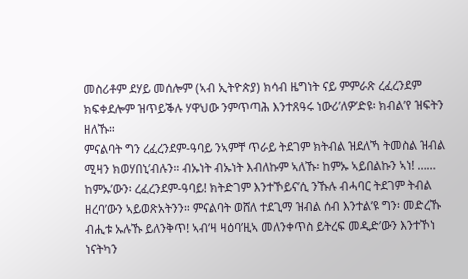መስሪቶም ደሃይ መሰሎም (ኣብ ኢትዮጵያ) ክሳብ ዜግነት ናይ ምምራጽ ረፈረንደም ክፍቀደሎም ዝጥይቕሉ ሃዋህው ንምጥጣሕ እንተጸዓሩ ነውሪ’ለዎ’ድዩ፡ ክብል’የ ዝፍትን ዘለኹ።
ምናልባት ግን ረፈረንደም-ዓባይ ንኣምቸ ጥራይ ትደገም ክትብል ዝደለኻ ትመስል ዝብል ሚዛን ክወሃበኒ’ብሉን። ብኡነት ብኡነት እብለኩም ኣለኹ፡ ከምኡ ኣይበልኩን ኣነ! …… ከምኡ’ውን፡ ረፈረንደም-ዓባይ! ክትድገም እንተኾይና’ሲ ንኹሉ ብሓባር ትደገም ትብል ዘረባ’ውን ኣይወጽአትንን። ምናልባት ወሸለ ተደጊማ ዝብል ሰብ እንተል’ዩ ግን፡ መድረኹ ብሒቱ ኡሉኹ ይለንቅጥ! ኣብ’ዛ ዛዕባ’ዚኣ መለንቀጥስ ይትረፍ መዲድ’ውን እንተኾነ ነናትካን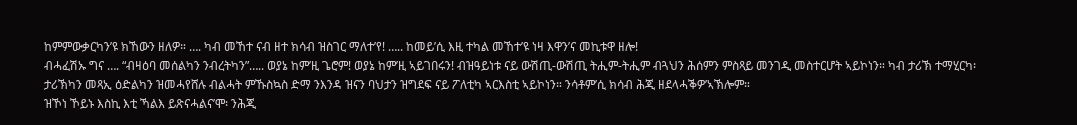ከምምውቃርካን’ዩ ክኸውን ዘለዎ። …. ካብ መኸተ ናብ ዘተ ክሳብ ዝስገር ማለተ’የ! ….. ከመይ’ሲ እዚ ተካል መኸተ’ዩ ነዛ እዋን’ና መኪቱዋ ዘሎ!
ብሓፈሽኡ ግና …. “ብዛዕባ መሰልካን ንብረትካን”….. ወያኔ ከም’ዚ ጌሮም! ወያኔ ከም’ዚ ኣይገበሩን! ብዝዓይነቱ ናይ ውሽጢ-ውሽጢ ትሒም-ትሒም ብጓህን ሕሰምን ምስጻይ መንገዲ መስተርሆት ኣይኮነን። ካብ ታሪኽ ተማሂርካ፡ ታሪኽካን መጻኢ ዕድልካን ዝመሓየሸሉ ብልሓት ምኹስኳስ ድማ ንእንዳ ዝናን ባህታን ዝግደፍ ናይ ፖለቲካ ኣርእስቲ ኣይኮነን። ንሳቶም’ሲ ክሳብ ሕጂ ዘደላሓቕዎ’ኣኽሎም።
ዝኾነ ኾይኑ እስኪ እቲ ኻልእ ይጽናሓልና’ሞ፡ ንሕጂ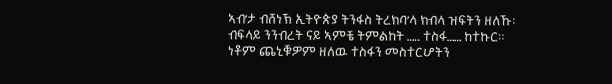ኣብ’ታ ብሸነኽ ኢትዮጵያ ትንፋስ ትረክባ’ላ ክብላ ዝፍትን ዘለኹ፡ ብፍላይ ንንብረት ናይ ኣምቼ ትምልከት ….. ተስፋ…… ከተኩር። ነቶም ጨኒቑዎም ዘለዉ ተስፋን መስተርሆትን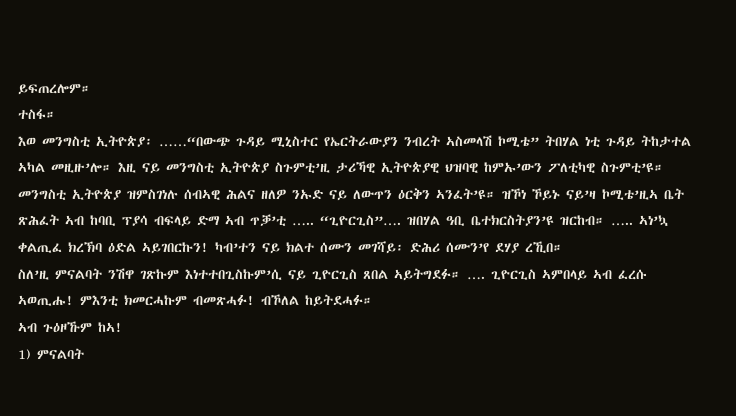ይፍጠረሎም።
ተስፋ።
እወ መንግስቲ ኢትዮጵያ፡ ……“በውጭ ጉዳይ ሚኒስተር የኤርትራውያን ንብረት ኣስመላሽ ኮሚቴ” ትበሃል ነቲ ጉዳይ ትከታተል ኣካል መዚዙ’ሎ። እዚ ናይ መንግስቲ ኢትዮጵያ ስጉምቲ’ዚ ታሪኻዊ ኢትዮጵያዊ ህዝባዊ ከምኡ’ውን ፖለቲካዊ ስጉምቲ’ዩ። መንግስቲ ኢትዮጵያ ዝምስገነሉ ሰብኣዊ ሕልና ዘለዎ ንኡድ ናይ ለውጥን ዕርቅን ኣንፈት’ዩ። ዝኾነ ኾይኑ ናይ’ዛ ኮሚቴ’ዚኣ ቤት ጽሕፈት ኣብ ከባቢ ፕያሳ ብፍላይ ድማ ኣብ ጥቓ’ቲ ….. “ጊዮርጊስ”…. ዝበሃል ዓቢ ቤተክርስትያን’ዩ ዝርከብ። ….. ኣነ’ኳ ቀልጢፈ ክረኽባ ዕድል ኣይገበርኩን! ካብ’ተን ናይ ክልተ ሰሙን መገሻይ፡ ድሕሪ ሰሙን’የ ደሃያ ረኺበ።
ስለ’ዚ ምናልባት ንሽዋ ገጽኩም እነተተበጊስኩም’ሲ ናይ ጊዮርጊስ ጸበል ኣይትግደፉ። …. ጊዮርጊስ ኣምበላይ ኣብ ፈረሱ ኣወጢሑ! ምእንቲ ክመርሓኩም ብመጽሓፉ! ብኾለል ከይትደሓፉ።
ኣብ ጉዕዞኹም ከኣ!
1) ምናልባት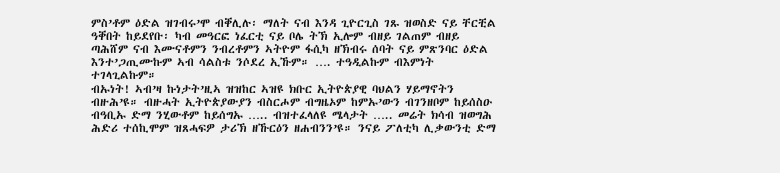ምስ’ቶም ዕድል ዝገብሩ’ሞ ብቐሊሉ፡ ማለት ናብ እንዳ ጊዮርጊስ ገጹ ዝወስድ ናይ ቸርቺል ዓቐበት ከይደየቡ፡ ካብ መዓርፎ ነፈርቲ ናይ ቦሌ ትኽ ኢሎም ብዘይ ገልጠም ብዘይ ጣሕሸም ናብ እሙናቶምን ንብረቶምን ኣትዮም ፋሲካ ዘኽብሩ ሰባት ናይ ምጽንባር ዕድል እንተ’ጋጢሙኩም ኣብ ሳልስቱ ንሶደረ ኢኹም። …. ተዓዲልኩም ብእምነት ተገላጊልኩም።
ብኡነት! ኣብ’ዛ ኩነታት’ዚኣ ዝዝከር ኣዝዩ ክቡር ኢትዮጵያዊ ባህልን ሃይማኖትን ብዙሕ’ዩ። ብዙሓት ኢትዮጵያውያን ብስርሖም ብግዜኦም ከምኡ’ውን ብገንዘቦም ከይሰስዑ ብዓቢኡ ድማ ንሂውቶም ከይሰግኡ ….. ብዝተፈላለዩ ሜላታት ….. መሬት ክሳብ ዝወግሕ ሕድሪ ተሰኪሞም ዝጸሓፍዎ ታሪኽ ዘኹርዕን ዘሐብንን’ዩ። ንናይ ፖለቲካ ሊቃውንቲ ድማ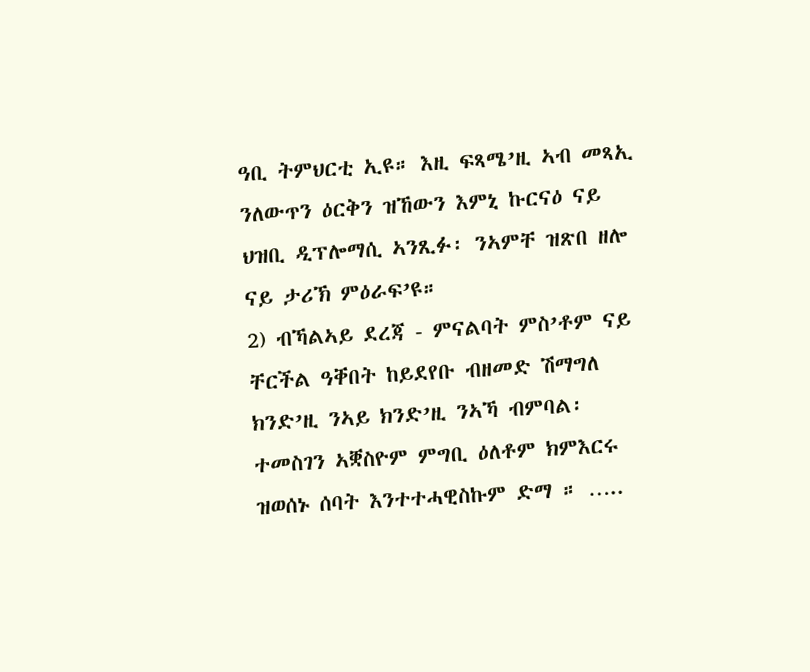ዓቢ ትምህርቲ ኢዩ። እዚ ፍጻሜ’ዚ ኣብ መጻኢ ንለውጥን ዕርቅን ዝኸውን እምኒ ኩርናዕ ናይ ህዝቢ ዲፕሎማሲ ኣንጺፉ፡ ንኣምቸ ዝጽበ ዘሎ ናይ ታሪኽ ምዕራፍ’ዩ።
2) ብኻልኣይ ደረጃ - ምናልባት ምስ’ቶም ናይ ቸርችል ዓቐበት ከይደየቡ ብዘመድ ሽማግለ ክንድ’ዚ ንኣይ ክንድ’ዚ ንኣኻ ብምባል፡ ተመስገን ኣቛስዮም ምግቢ ዕለቶም ክምእርሩ ዝወሰኑ ሰባት እንተተሓዊስኩም ድማ ። …..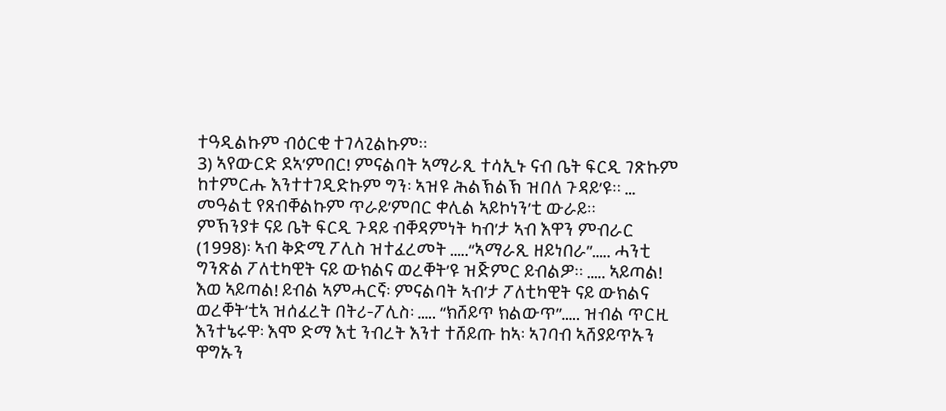ተዓዲልኩም ብዕርቂ ተገላጊልኩም።
3) ኣየውርድ ደኣ’ምበር! ምናልባት ኣማራጺ ተሳኢኑ ናብ ቤት ፍርዲ ገጽኩም ከተምርሑ እንተተገዲድኩም ግን፡ ኣዝዩ ሕልኽልኽ ዝበለ ጉዳይ’ዩ። … መዓልቲ የጸብቐልኩም ጥራይ’ምበር ቀሊል ኣይኮነን’ቲ ውራይ።
ምኽንያቱ ናይ ቤት ፍርዲ ጉዳይ ብቐዳምነት ካብ’ታ ኣብ እዋን ምብራር (1998)፡ ኣብ ቅድሚ ፖሊስ ዝተፈረመት …..“ኣማራጺ ዘይነበራ”….. ሓንቲ ግንጽል ፖለቲካዊት ናይ ውክልና ወረቐት’ዩ ዝጅምር ይብልዎ። ….. ኣይጣል!
እወ ኣይጣል! ይብል ኣምሓርኛ፡ ምናልባት ኣብ’ታ ፖለቲካዊት ናይ ውክልና ወረቐት’ቲኣ ዝሰፈረት በትሪ-ፖሊስ፡ ….. “ክሸይጥ ክልውጥ”….. ዝብል ጥርዚ እንተኔሩዋ፡ እሞ ድማ እቲ ንብረት እንተ ተሸይጡ ከኣ፡ ኣገባብ ኣሸያይጥኡን ዋግኡን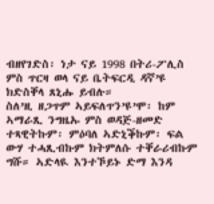ብዘየገድስ፡ ነታ ናይ 1998 በትሪ-ፖሊስ ምስ ጥርዛ ወላ ናይ ቤትፍርዲ ዳኛ’ዩ ክድስቐላ ጸኒሑ ይብሉ።
ስለ’ዚ ዘጋጥም ኣይፍለጥን’ዩ’ሞ፡ ከም ኣማራጺ ንግዜኡ ምስ ወዳጅ-ዘመድ ተጻዊትኩም፡ ምዕባለ ኣድኒቕኩም፡ ፍል ውሃ ተሓጺብኩም ክትምለሱ ተቐራሪብኩም ግሹ። ኣድላዪ እንተኾይኑ ድማ እንዳ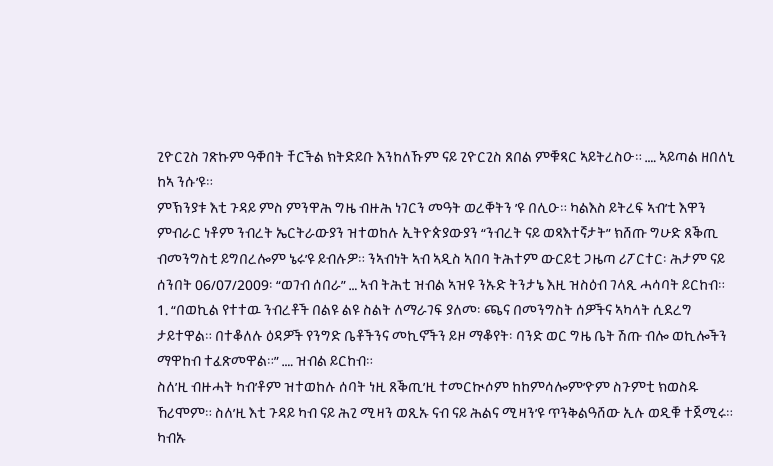ጊዮርጊስ ገጽኩም ዓቐበት ቸርችል ክትድይቡ እንከለኹም ናይ ጊዮርጊስ ጸበል ምቑጻር ኣይትረስዑ። …. ኣይጣል ዘበለኒ ከኣ ንሱ’ዩ።
ምኽንያቱ እቲ ጉዳይ ምስ ምንዋሕ ግዜ ብዙሕ ነገርን መዓት ወረቐትን ’ዩ በሊዑ። ካልእስ ይትረፍ ኣብ’ቲ እዋን ምብራር ነቶም ንብረት ኤርትራውያን ዝተወከሉ ኢትዮጵያውያን “ንብረት ናይ ወጻእተኛታት” ክሸጡ ግሁድ ጸቕጢ ብመንግስቲ ይግበረሎም ኔሩ’ዩ ይብሉዎ። ንኣብነት ኣብ ኣዲስ ኣበባ ትሕተም ውርይቲ ጋዜጣ ሪፖርተር፡ ሕታም ናይ ሰንበት 06/07/2009፡ “ወገብ ሰበራ” … ኣብ ትሕቲ ዝብል ኣዝዩ ንኡድ ትንታኔ እዚ ዝስዕብ ገላጺ ሓሳባት ይርከብ።
1. “በወኪል የተተዉ ንብረቶች በልዩ ልዩ ስልት ለማራገፍ ያለመ፡ ጫና በመንግስት ሰዎችና ኣካላት ሲደረግ ታይተዋል። በተቆለሉ ዕዳዎች የንግድ ቤቶችንና መኪኖችን ይዞ ማቆየት፡ ባንድ ወር ግዜ ቤት ሽጡ ብሎ ወኪሎችን ማዋከብ ተፈጽመዋል።” …. ዝብል ይርከብ።
ስለ’ዚ ብዙሓት ካብ’ቶም ዝተወከሉ ሰባት ነዚ ጸቕጢ’ዚ ተመርኲሶም ከከምሳሎም’ዮም ስጉምቲ ክወስዱ ኸሪሞም። ስለ’ዚ እቲ ጉዳይ ካብ ናይ ሕጊ ሚዛን ወጺኡ ናብ ናይ ሕልና ሚዛን’ዩ ጥንቅልዓሸው ኢሉ ወዲቑ ተጀሚሩ። ካብኡ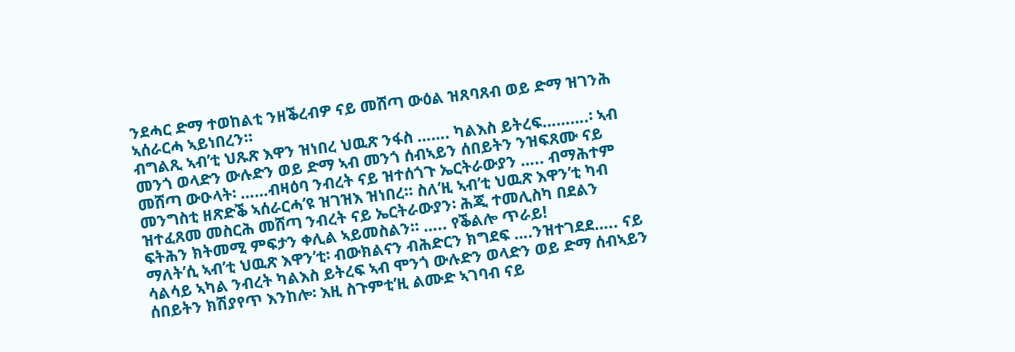ንደሓር ድማ ተወከልቲ ንዘቕረብዎ ናይ መሸጣ ውዕል ዝጸባጸብ ወይ ድማ ዝገንሕ ኣሰራርሓ ኣይነበረን።
ብግልጺ ኣብ’ቲ ህጹጽ እዋን ዝነበረ ህዉጽ ንፋስ ……. ካልእስ ይትረፍ……….፡ ኣብ መንጎ ወላድን ውሉድን ወይ ድማ ኣብ መንጎ ሰብኣይን ሰበይትን ንዝፍጸሙ ናይ መሸጣ ውዑላት፡ ……ብዛዕባ ንብረት ናይ ዝተሰጎጉ ኤርትራውያን ….. ብማሕተም መንግስቲ ዘጽድቕ ኣሰራርሓ’ዩ ዝገዝእ ዝነበረ። ስለ’ዚ ኣብ’ቲ ህዉጽ እዋን’ቲ ካብ ዝተፈጸመ መስርሕ መሸጣ ንብረት ናይ ኤርትራውያን፡ ሕጂ ተመሊስካ በደልን ፍትሕን ክትመሚ ምፍታን ቀሊል ኣይመስልን። ….. የቕልሎ ጥራይ!
ማለት’ሲ ኣብ’ቲ ህዉጽ እዋን’ቲ፡ ብውክልናን ብሕድርን ክግደፍ ….ንዝተገደደ….. ናይ ሳልሳይ ኣካል ንብረት ካልእስ ይትረፍ ኣብ ሞንጎ ውሉድን ወላድን ወይ ድማ ሰብኣይን ሰበይትን ክሽያየጥ እንከሎ፡ እዚ ስጉምቲ’ዚ ልሙድ ኣገባብ ናይ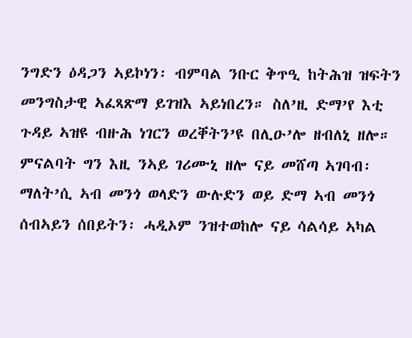ንግድን ዕዳጋን ኣይኮነን፡ ብምባል ንቡር ቅጥዒ ከትሕዝ ዝፍትን መንግስታዊ ኣፈጻጽማ ይገዝእ ኣይነበረን። ስለ’ዚ ድማ’የ እቲ ጉዳይ ኣዝዩ ብዙሕ ነገርን ወረቐትን’ዩ በሊዑ’ሎ ዘብለኒ ዘሎ።
ምናልባት ግን እዚ ንኣይ ገሪሙኒ ዘሎ ናይ መሸጣ ኣገባብ፡ ማለት’ሲ ኣብ መንጎ ወላድን ውሉድን ወይ ድማ ኣብ መንጎ ሰብኣይን ሰበይትን፡ ሓዲኦም ንዝተወከሎ ናይ ሳልሳይ ኣካል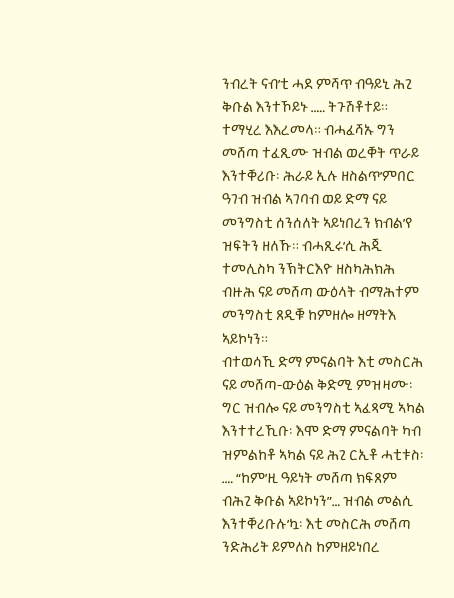ንብረት ናብ’ቲ ሓደ ምሻጥ ብዓይኒ ሕጊ ቅቡል እንተኾይኑ ….. ትጉሽቶተይ። ተማሂረ እእረመላ። ብሓፈሻኡ ግን መሸጣ ተፈጺሙ ዝብል ወረቐት ጥራይ እንተቐሪቡ፡ ሕራይ ኢሉ ዘስልጥ’ምበር ዓገብ ዝብል ኣገባብ ወይ ድማ ናይ መንግስቲ ሰንሰለት ኣይነበረን ክብል’የ ዝፍትን ዘለኹ። ብሓጺሩ’ሲ ሕጂ ተመሊስካ ንኽትርእዮ ዘስካሕክሕ ብዙሕ ናይ መሸጣ ውዕላት ብማሕተም መንግስቲ ጸዲቑ ከምዘሎ ዘማትእ ኣይኮነን።
ብተወሳኺ ድማ ምናልባት እቲ መስርሕ ናይ መሸጣ-ውዕል ቅድሚ ምዝዛሙ፡ ግር ዝብሎ ናይ መንግስቲ ኣፈጻሚ ኣካል እንተተረኺቡ፡ እሞ ድማ ምናልባት ካብ ዝምልከቶ ኣካል ናይ ሕጊ ርኢቶ ሓቲቱስ፡ …. “ከም’ዚ ዓይነት መሸጣ ክፍጸም ብሕጊ ቅቡል ኣይኮነን”… ዝብል መልሲ እንተቐሪቡሉ’ኳ፡ እቲ መስርሕ መሸጣ ንድሕሪት ይምለስ ከምዘይነበረ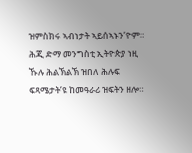ዝምስክሩ ኣብነታት ኣይሰኣኑን’ዮም።
ሕጂ ድማ መንግስቲ ኢትዮጵያ ነዚ ኹሉ ሕልኽልኽ ዝበለ ሕሉፍ ፍጻሜታት’ዩ ከመዓራሪ ዝፍትን ዘሎ።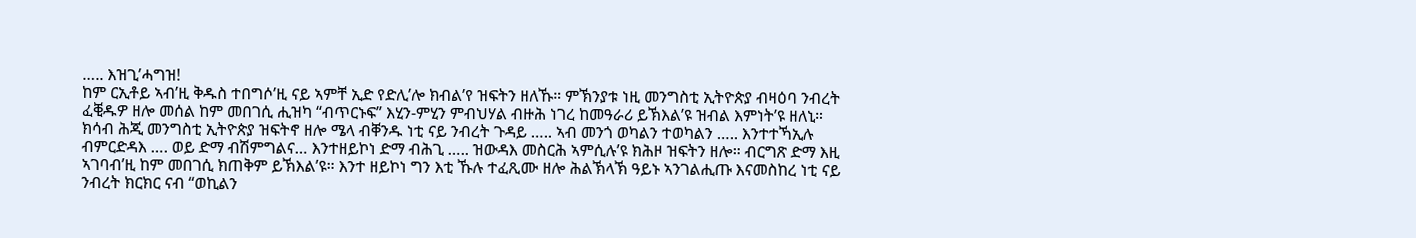….. እዝጊ’ሓግዝ!
ከም ርኢቶይ ኣብ’ዚ ቅዱስ ተበግሶ’ዚ ናይ ኣምቸ ኢድ የድሊ’ሎ ክብል’የ ዝፍትን ዘለኹ። ምኽንያቱ ነዚ መንግስቲ ኢትዮጵያ ብዛዕባ ንብረት ፈቒዱዎ ዘሎ መሰል ከም መበገሲ ሒዝካ “ብጥርኑፍ” እሂን-ምሂን ምብህሃል ብዙሕ ነገረ ከመዓራሪ ይኽእል’ዩ ዝብል እምነት’ዩ ዘለኒ።
ክሳብ ሕጂ መንግስቲ ኢትዮጵያ ዝፍትኖ ዘሎ ሜላ ብቐንዱ ነቲ ናይ ንብረት ጉዳይ ….. ኣብ መንጎ ወካልን ተወካልን ….. እንተተኻኢሉ ብምርድዳእ …. ወይ ድማ ብሽምግልና… እንተዘይኮነ ድማ ብሕጊ ….. ዝውዳእ መስርሕ ኣምሲሉ’ዩ ክሕዞ ዝፍትን ዘሎ። ብርግጽ ድማ እዚ ኣገባብ’ዚ ከም መበገሲ ክጠቅም ይኽእል’ዩ። እንተ ዘይኮነ ግን እቲ ኹሉ ተፈጺሙ ዘሎ ሕልኽላኽ ዓይኑ ኣንገልሒጡ እናመስከረ ነቲ ናይ ንብረት ክርክር ናብ “ወኪልን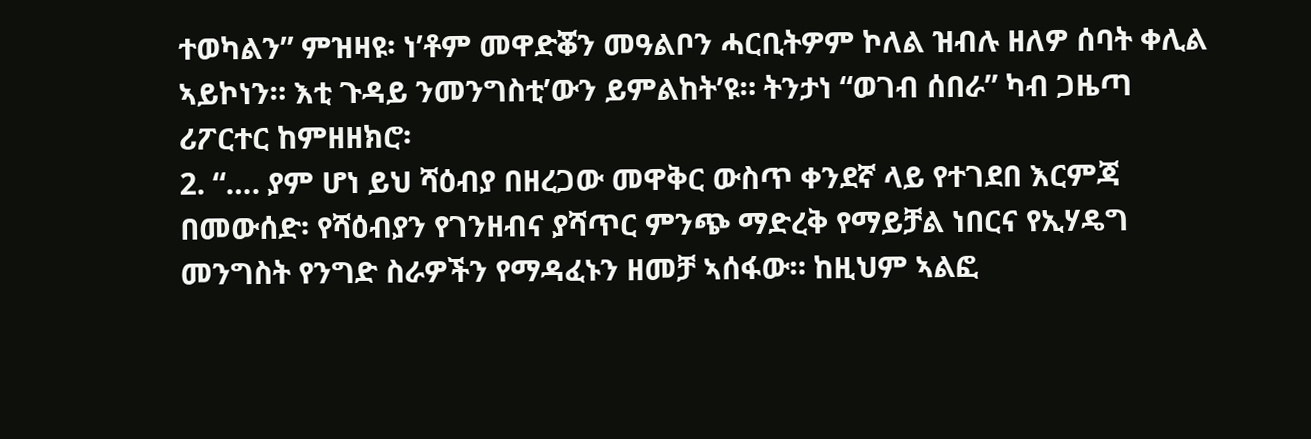ተወካልን” ምዝዛዩ፡ ነ’ቶም መዋድቖን መዓልቦን ሓርቢትዎም ኮለል ዝብሉ ዘለዎ ሰባት ቀሊል ኣይኮነን። እቲ ጉዳይ ንመንግስቲ’ውን ይምልከት’ዩ። ትንታነ “ወገብ ሰበራ” ካብ ጋዜጣ ሪፖርተር ከምዘዘክሮ፡
2. “…. ያም ሆነ ይህ ሻዕብያ በዘረጋው መዋቅር ውስጥ ቀንደኛ ላይ የተገደበ እርምጃ በመውሰድ፡ የሻዕብያን የገንዘብና ያሻጥር ምንጭ ማድረቅ የማይቻል ነበርና የኢሃዴግ መንግስት የንግድ ስራዎችን የማዳፈኑን ዘመቻ ኣሰፋው። ከዚህም ኣልፎ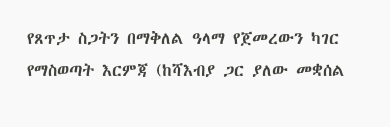የጸጥታ ስጋትን በማቅለል ዓላማ የጀመረውን ካገር የማስወጣት እርምጃ (ከሻእብያ ጋር ያለው መቋሰል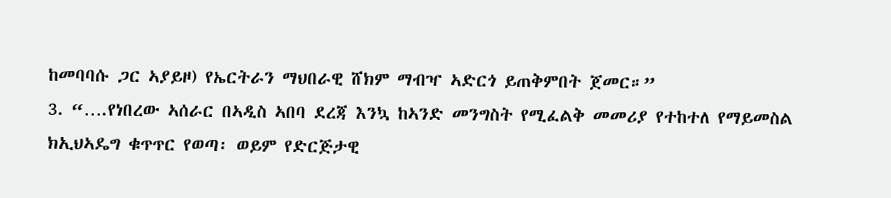ከመባባሱ ጋር ኣያይዞ) የኤርትራን ማህበራዊ ሸክም ማብዣ ኣድርጎ ይጠቅምበት ጀመር።”
3. “….የነበረው ኣሰራር በኣዲስ ኣበባ ደረጃ እንኳ ከኣንድ መንግስት የሚፈልቅ መመሪያ የተከተለ የማይመስል ክኢህኣዴግ ቁጥጥር የወጣ፡ ወይም የድርጅታዊ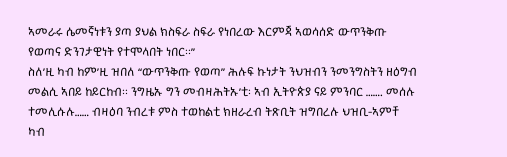ኣመራሩ ሴመኛነቱን ያጣ ያህል ክስፍራ ስፍራ የነበረው እርምጃ ኣወሳሰድ ውጥንቅጡ የወጣና ድንገታዊነት የተሞላበት ነበር።”
ስለ’ዚ ካብ ከም’ዚ ዝበለ “ውጥንቅጡ የወጣ” ሕሉፍ ኩነታት ንህዝብን ንመንግስትን ዘዕግብ መልሲ ኣበይ ከይርከብ። ንግዜኡ ግን መብዛሕትኡ’ቲ፡ ኣብ ኢትዮጵያ ናይ ምንባር ……. መሰሉ ተመሊሱሉ…… ብዛዕባ ንብረቱ ምስ ተወከልቲ ክዘራረብ ትጽቢት ዝግበረሉ ህዝቢ-ኣምቸ ካብ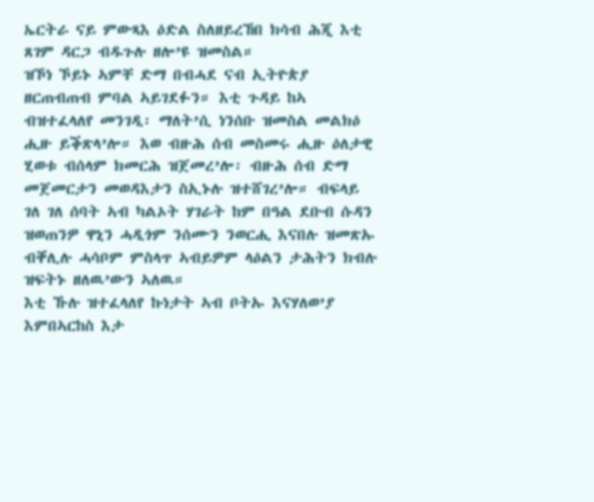ኤርትራ ናይ ምውጻእ ዕድል ስለዘይረኸበ ክሳብ ሕጂ እቲ ጸገም ዳርጋ ብዱጉሉ ዘሎ’ዩ ዝመስል።
ዝኾነ ኾይኑ ኣምቸ ድማ በብሓደ ናብ ኢትዮጵያ ዘርጠብጠብ ምባል ኣይገደፉን። እቲ ጉዳይ ከኣ ብዝተፈላለየ መንገዲ፡ ማለት’ሲ ነንሰቡ ዝመስል መልክዕ ሒዙ ይቕጽላ’ሎ። እወ ብዙሕ ሰብ መስመሩ ሒዙ ዕለታዊ ሂወቱ ብሰላም ክመርሕ ዝጀመረ’ሎ፡ ብዙሕ ሰብ ድማ መጀመርታን መወዳእታን ስኢኑሉ ዝተሸገረ’ሎ። ብፍላይ ገለ ገለ ሰባት ኣብ ካልኦት ሃገራት ከም በዓል ደቡብ ሱዳን ዝወጠንዎ ዋኒን ሓዲጎም ንሰሙን ንወርሒ እናበሉ ዝመጽኡ ብቐሊሉ ሓሳቦም ምስላጥ ኣብይዎም ላዕልን ታሕትን ክብሉ ዝፍትኑ ዘለዉ’ውን ኣለዉ።
እቲ ኹሉ ዝተፈላለየ ኩነታት ኣብ ቦትኡ እናሃለወ’ያ እምበኣርከስ እታ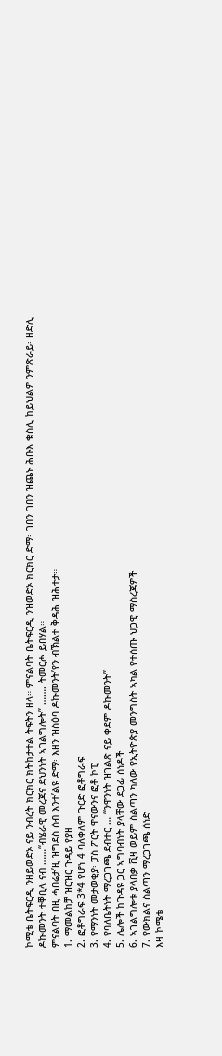ኮሚቴ ቤትፍርዲ ንዘይወድኦ ናይ ንብረት ክርክር ክትከታተል ትፍትን ዘላ። ምናልባት ቤትፍርዲ ንዝወድኦ ክርክር ድማ፡ ገበን ገበን ዝጨኑ ሕቡእ ቁስሊ ከይህልዎ ንምጽራይ፡ ዘድሊ ዶኩመንት ተቐቢላ ናብ ……“ብሄራዊ መረጃና ደህንነት ኣገልግሎት” ……. ትመርሖ ይበሃል።
ምናልባት በዚ ሓበሬታ’ዚ ዝግደስ ሰብ እንተ’ልዩ ድማ፡ እዘን ዝስዕባ ዶኩመንት’የን ብኽልተ ቅዳሕ ዝሕተታ።
1. ማመልከቻ ዝርዝር ጉዳይ የያዘ
2. ፎቶግራፍ 3*4 የሆነ 4 ባለቀለም ጉርድ ፎቶግራፍ
3. የማንነት መታወቂያ፡ ፓስ ፖርት ዋናውንና ፎቶ ኮፒ
4. የባለቤትነት ማረጋገጫ ደብተር … “ንዋንነት ዝገልጽ ናይ ቀደም ዶኩመንት”
5. ሌሎች ከጉዳዩ ጋር ኣግባብነት ያላቸው ደጋፊ ሰነዶች
6. ኣገልግሎቱ ያላበቃ ቪዛ ወይም ስልጣን ካለው የኢትዮጵያ መንግስት ኣካል የተሰጡ ህጋዊ ማስረጃዎች
7. የውክልና ስልጣን ማረጋገጫ ሰነድ
እዛ ኮሜቴ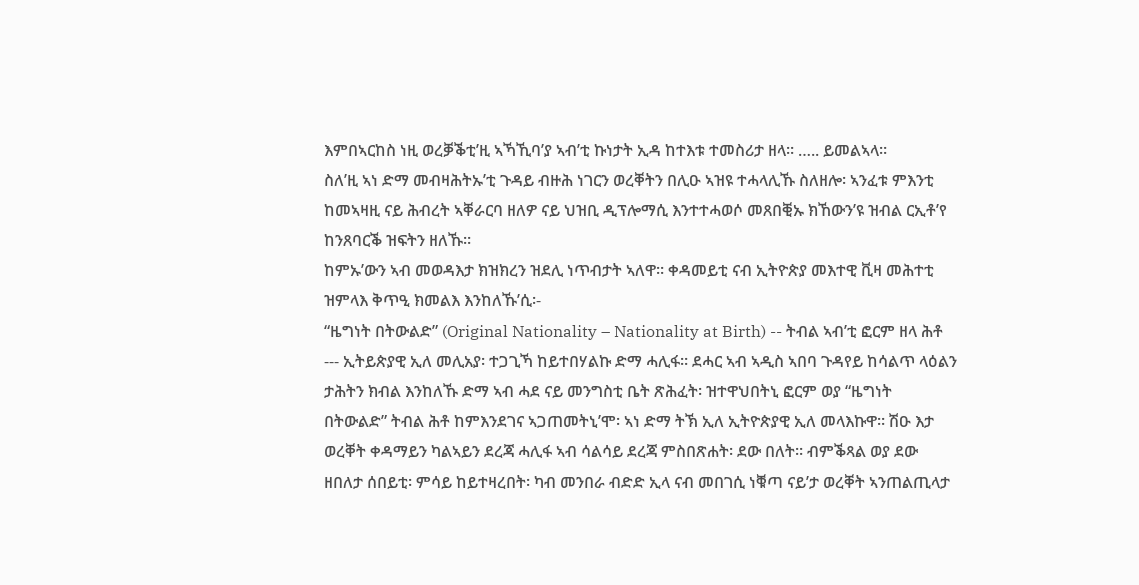እምበኣርከስ ነዚ ወረቓቕቲ’ዚ ኣኻኺባ’ያ ኣብ’ቲ ኩነታት ኢዳ ከተእቱ ተመስሪታ ዘላ። ….. ይመልኣላ።
ስለ’ዚ ኣነ ድማ መብዛሕትኡ’ቲ ጉዳይ ብዙሕ ነገርን ወረቐትን በሊዑ ኣዝዩ ተሓላሊኹ ስለዘሎ፡ ኣንፈቱ ምእንቲ ከመኣዛዚ ናይ ሕብረት ኣቐራርባ ዘለዎ ናይ ህዝቢ ዲፕሎማሲ እንተተሓወሶ መጸበቒኡ ክኸውን’ዩ ዝብል ርኢቶ’የ ከንጸባርቕ ዝፍትን ዘለኹ።
ከምኡ’ውን ኣብ መወዳእታ ክዝክረን ዝደሊ ነጥብታት ኣለዋ። ቀዳመይቲ ናብ ኢትዮጵያ መእተዊ ቪዛ መሕተቲ ዝምላእ ቅጥዒ ክመልእ እንከለኹ’ሲ፡-
“ዜግነት በትውልድ” (Original Nationality – Nationality at Birth) -- ትብል ኣብ’ቲ ፎርም ዘላ ሕቶ --- ኢትይጵያዊ ኢለ መሊአያ፡ ተጋጊኻ ከይተበሃልኩ ድማ ሓሊፋ። ደሓር ኣብ ኣዲስ ኣበባ ጉዳየይ ከሳልጥ ላዕልን ታሕትን ክብል እንከለኹ ድማ ኣብ ሓደ ናይ መንግስቲ ቤት ጽሕፈት፡ ዝተዋህበትኒ ፎርም ወያ “ዜግነት በትውልድ” ትብል ሕቶ ከምእንደገና ኣጋጠመትኒ’ሞ፡ ኣነ ድማ ትኽ ኢለ ኢትዮጵያዊ ኢለ መላእኩዋ። ሽዑ እታ ወረቐት ቀዳማይን ካልኣይን ደረጃ ሓሊፋ ኣብ ሳልሳይ ደረጃ ምስበጽሐት፡ ደው በለት። ብምቕጻል ወያ ደው ዘበለታ ሰበይቲ፡ ምሳይ ከይተዛረበት፡ ካብ መንበራ ብድድ ኢላ ናብ መበገሲ ነቑጣ ናይ’ታ ወረቐት ኣንጠልጢላታ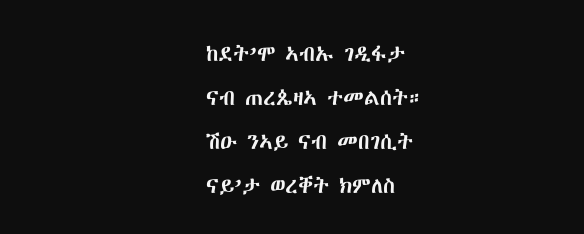ከደት’ሞ ኣብኡ ገዲፋታ ናብ ጠረጴዛኣ ተመልሰት።
ሽዑ ንኣይ ናብ መበገሲት ናይ’ታ ወረቐት ክምለስ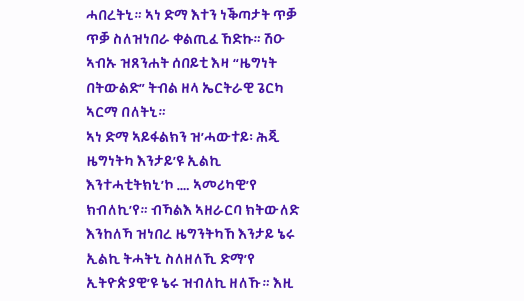ሓበረትኒ። ኣነ ድማ እተን ነቕጣታት ጥቓ ጥቓ ስለዝነበራ ቀልጢፈ ኸድኩ። ሽዑ ኣብኡ ዝጸንሐት ሰበይቲ እዛ “ዜግነት በትውልድ” ትብል ዘላ ኤርትራዊ ጌርካ ኣርማ በለትኒ።
ኣነ ድማ ኣይፋልክን ዝ’ሓውተይ፡ ሕጂ ዜግነትካ እንታይ’ዩ ኢልኪ እንተሓቲትክኒ’ኮ …. ኣመሪካዊ’የ ክብለኪ’የ። ብኻልእ ኣዘራርባ ክትውለድ እንከለኻ ዝነበረ ዜግንትካኸ እንታይ ኔሩ ኢልኪ ትሓትኒ ስለዘለኺ ድማ’የ ኢትዮጵያዊ’ዩ ኔሩ ዝብለኪ ዘለኹ። እዚ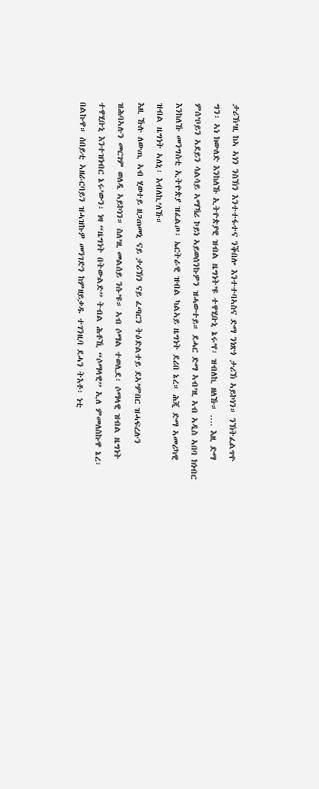ታሪኽ’ዚ ከኣ ኣነን ንስኽን እንተተፋተና ንቕበሎ እንተተባኣስና ድማ ንነጽጎ ታሪኽ ኣይኮነን። ንኽትፈልጥዮ ግን፡ ኣነ ክውለድ እንከለኹ ኢትዮጵያዊ ዝብል ዜግነት’ዩ ተዋሂቡኒ ኔሩ’የ፡ ዝብለኪ ዘለኹ። …. እዚ ድማ ምሰ’ቦይን ኣደይን ሳልሳይ ኣማኻሪ ኮይነ ኣይወሰንኩዎን ዝሓውተይ። ደሓር ድማ ኣብ’ዚ ኣብ ኣዲስ ኣበባ ክነብር እንከለኹ መንግስቲ ኢትዮጵያ ዝፈልጦ፡ ኤርትራዊ ዝብል ካልኣይ ዜግነት ደሪበ ኔረ። ሕጂ ድማ ኣመሪካዊ ዝብል ዜግነት ኣለኒ፡ እብለኪ’ለኹ።
እዚ ኹሉ ለውጢ ኣብ ሂወተይ ዘጋጠመኒ ናይ ታሪኽን ናይ ፈጣርን ትዕድልተይ ደኣ’ምበር ዝሓፍረሉን ዝሕባኣሉን መርገም ወለዲ ኣይኮነን። ስለ’ዚ መልሰይ ንሱ’ዩ። ኣብ ሶማል ተወሊደ፡ ሶማላዊ ዝብል ዜግነት ተዋሂቡኒ እንተዝነብር ኔሩ’ውን፡ ነዛ “ዜግነት በትውልድ” ትብል ሕቶኺ “ሶማላዊ” ኢለ ምመለስኩዋ ኔረ፡ በልኩዋ። ሰበይቲ ኣዘራርባይን ዝሓዝኩዎ መንገድን ከምዘይቃዱ ተገንዚባ ደሓን ትእቶ፡ ነቲ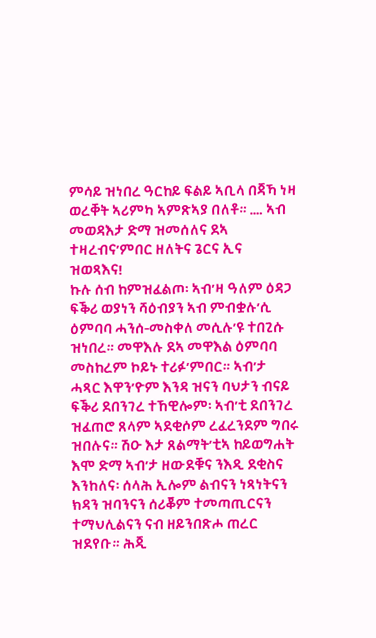ምሳይ ዝነበረ ዓርከይ ፍልይ ኣቢላ በጃኻ ነዛ ወረቐት ኣሪምካ ኣምጽኣያ በለቶ። …. ኣብ መወዳእታ ድማ ዝመሰለና ደኣ ተዛረብና’ምበር ዘለትና ጌርና ኢና ዝወጻእና!
ኩሉ ሰብ ከምዝፈልጦ፡ ኣብ’ዛ ዓለም ዕዳጋ ፍቕሪ ወያነን ሻዕብያን ኣብ ምብቋሉ’ሲ ዕምባባ ሓንሰ-መስቀለ መሲሉ’ዩ ተበጊሱ ዝነበረ። መዋእሉ ደኣ መዋእል ዕምባባ መስከረም ኮይኑ ተሪፉ’ምበር። ኣብ’ታ ሓጻር እዋን’ዮም እንዳ ዝናን ባህታን ብናይ ፍቕሪ ደበንገረ ተኸዊሎም፡ ኣብ’ቲ ደበንገረ ዝፈጠሮ ጸላም ኣደቂሶም ረፈረንደም ግበሩ ዝበሉና። ሽዑ እታ ጸልማት’ቲኣ ከይወግሐት እሞ ድማ ኣብ’ታ ዘውደቑና ንእዲ ደቂስና እንከለና፡ ሰላሕ ኢሎም ልብናን ነጻነትናን ክዳን ዝባንናን ሰሪቖም ተመጣጢርናን ተማህሊልናን ናብ ዘይንበጽሖ ጠረር ዝደየቡ። ሕጂ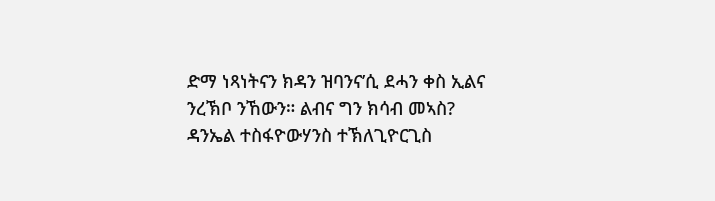ድማ ነጻነትናን ክዳን ዝባንና’ሲ ደሓን ቀስ ኢልና ንረኽቦ ንኸውን። ልብና ግን ክሳብ መኣስ?
ዳንኤል ተስፋዮውሃንስ ተኽለጊዮርጊስ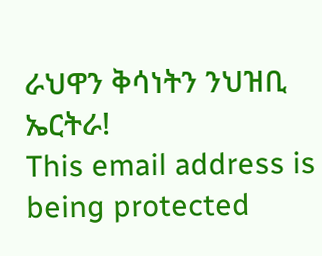ራህዋን ቅሳነትን ንህዝቢ ኤርትራ!
This email address is being protected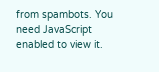from spambots. You need JavaScript enabled to view it.